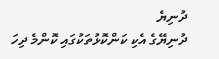ދުނިޔެ
ދުނިޔޭގެ އެކި ކަންކޮޅުތަކުގައި ކޮންމެ ދިހަ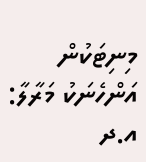މިނިޓަކުން އަންހެނަކު މަރާލާ: އ.ދ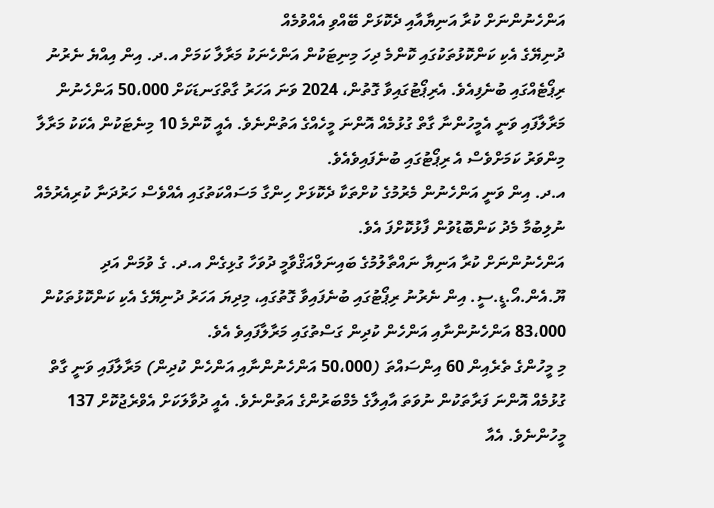އަންހެނުންނަށް ކުރާ އަނިޔާއާއި ދެކޮޅަށް ބޭއްވި އެއްވުމެއް
ދުނިޔޭގެ އެކި ކަންކޮޅުތަކުގައި ކޮންމެ ދިހަ މިނިޓަކުން އަންހެނަކު މަރާލާ ކަމަށް އ.ދ. އިން އިއްޔެ ނެރުނު ރިޕޯޓެއްގައި ބުނެފިއެވެ. އެރިޕޯޓުގައިވާ ގޮތުން، 2024 ވަނަ އަހަރު ގާތްގަނޑަކަށް 50،000 އަންހެނުން މަރާލާފައި ވަނީ އެމީހުންނާ ގާތް ގުޅުމެއް އޮންނަ މީހެއްގެ އަތުންނެވެ. އެއީ ކޮންމެ 10 މިނެޓަކުން އެކަކު މަރާލާ މިންވަރު ކަމަށްވެސް އެ ރިޕޯޓުގައި ބުނެފައިވެއެވެ.
އ.ދ. އިން ވަނީ އަންހެނުން މެރުމުގެ ކުށްތަކާ ދެކޮޅަށް ހިންގާ މަސައްކަތުގައި އެއްވެސް ހަރުދަނާ ކުރިއެރުމެއް ނުލިބުމާ މެދު ކަންބޮޑުވުން ފާޅުކޮށްފަ އެވެ.
އަންހެނުންނަށް ކުރާ އަނިޔާ ނައްތާލުމުގެ ބައިނަލްއަޤްވާމީ ދުވަހާ ގުޅިގެން އ.ދ. ގެ ވުމަން އަދި ޔޫ.އެން.އޯ.ޑީ.ސީ. އިން ނެރުނު ރިޕޯޓުގައި ބުނެފައިވާ ގޮތުގައި، މިދިޔަ އަހަރު ދުނިޔޭގެ އެކި ކަންކޮޅުތަކުން 83،000 އަންހެނުންނާއި އަންހެން ކުދިން ގަސްތުގައި މަރާލާފައިވެ އެވެ.
މި މީހުންގެ ތެރެއިން 60 އިންސައްތަ (50،000 އަންހެނުންނާއި އަންހެން ކުދިން) މަރާލާފައި ވަނީ ގާތް ގުޅުމެއް އޮންނަ ފަރާތަކުން ނުވަތަ އާއިލާގެ މެމްބަރުންގެ އަތުންނެވެ. އެއީ ދުވާލަކަށް އެވްރެޖުކޮށް 137 މީހުންނެވެ. އެއާ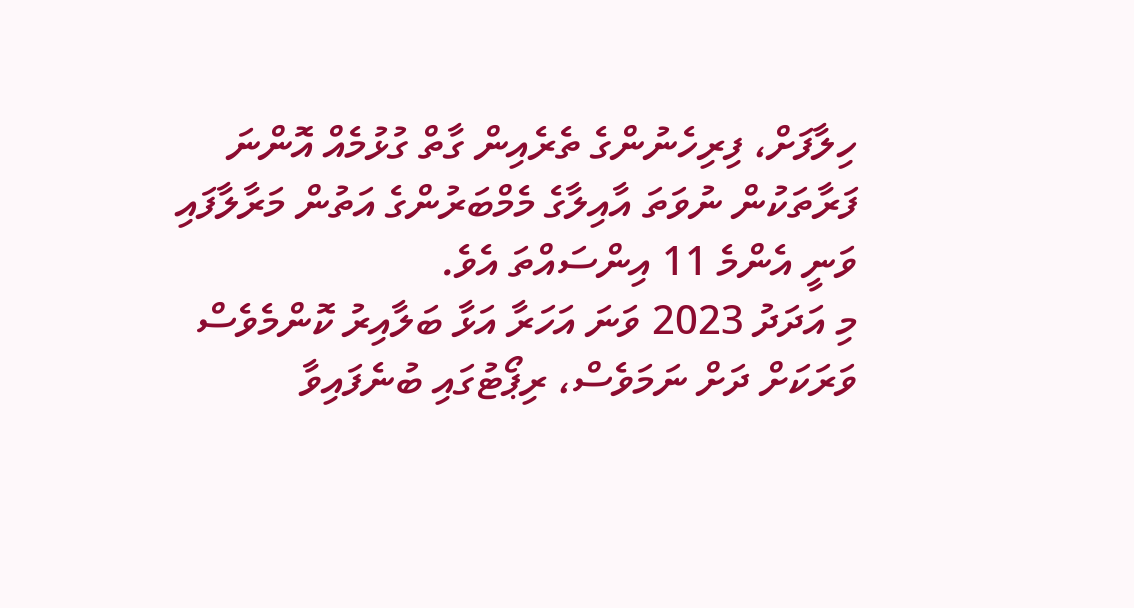ހިލާފަށް، ފިރިހެނުންގެ ތެރެއިން ގާތް ގުޅުމެއް އޮންނަ ފަރާތަކުން ނުވަތަ އާއިލާގެ މެމްބަރުންގެ އަތުން މަރާލާފައި ވަނީ އެންމެ 11 އިންސައްތަ އެވެ.
މި އަދަދު 2023 ވަނަ އަހަރާ އަޅާ ބަލާއިރު ކޮންމެވެސް ވަރަކަށް ދަށް ނަމަވެސް، ރިޕޯޓުގައި ބުނެފައިވާ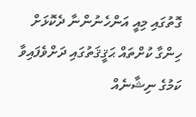ގޮތުގައި މިއީ އަންހެނުންނާ ދެކޮޅަށް ހިންގާ ކުށްތައް ޙަޤީޤަތުގައި ދަށްވެފައިވާ ކަމުގެ ނިޝާނެއް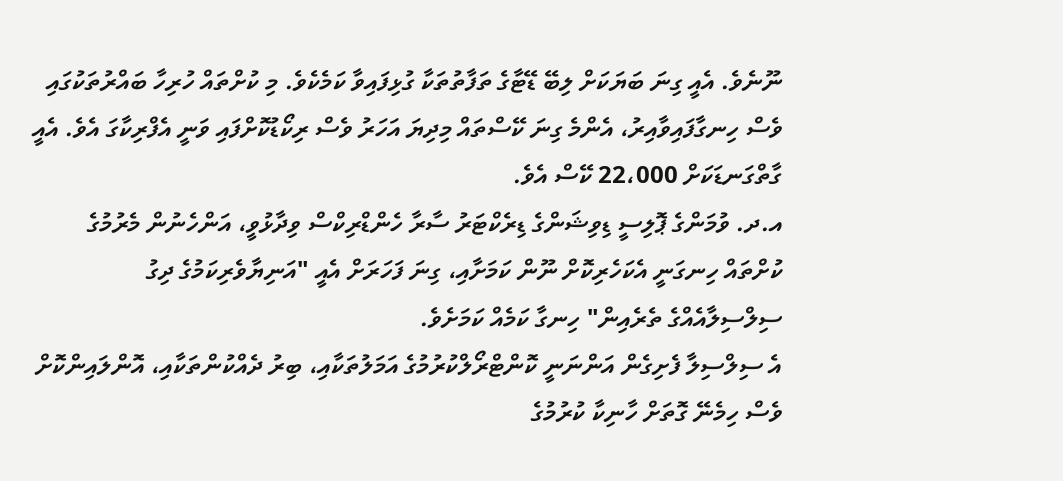ނޫނެވެ. އެއީ ގިނަ ބަޔަކަށް ލިބޭ ޑޭޓާގެ ތަފާތުތަކާ ގުޅިފައިވާ ކަމެކެވެ. މި ކުށްތައް ހުރިހާ ބައްރުތަކުގައި ވެސް ހިނގާފައިވާއިރު، އެންމެ ގިނަ ކޭސްތައް މިދިޔަ އަހަރު ވެސް ރިކޯޑުކޮށްފައި ވަނީ އެފްރިކާގަ އެވެ. އެއީ ގާތްގަނޑަކަށް 22،000 ކޭސް އެވެ.
އ.ދ. ވުމަންގެ ޕޮލިސީ ޑިވިޝަންގެ ޑިރެކްޓަރު ސާރާ ހެންޑްރިކްސް ވިދާޅުވީ، އަންހެނުން މެރުމުގެ ކުށްތައް ހިނގަނީ އެކަހެރިކޮށް ނޫން ކަމަށާއި، ގިނަ ފަހަރަށް އެއީ "އަނިޔާވެރިކަމުގެ ދިގު ސިލްސިލާއެއްގެ ތެރެއިން" ހިނގާ ކަމެއް ކަމަށެވެ.
އެ ސިލްސިލާ ފެށިގެން އަންނަނީ ކޮންޓްރޯލްކުރުމުގެ އަމަލުތަކާއި، ބިރު ދެއްކުންތަކާއި، އޮންލައިންކޮށް ވެސް ހިމެނޭ ގޮތަށް ހާނިކާ ކުރުމުގެ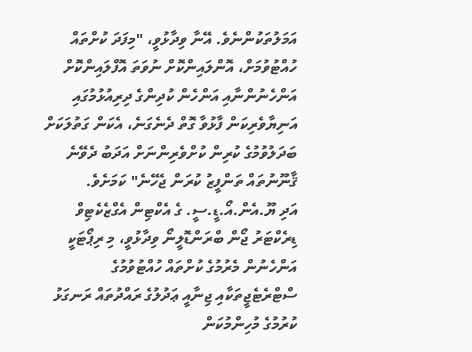އަމަލުތަކުންނެވެ. އޭނާ ވިދާޅުވީ، "މިފަދަ ކުށްތައް ހުއްޓުވުމަށް، އޮންލައިންކޮށް ނުވަތަ އޮފްލައިންކޮށް އަންހެނުންނާއި އަންހެން ކުދިންގެ ދިރިއުޅުމުގައި އަނިޔާވެރިކަން ފާޅުވާ ގޮތް ދެނެގަނެ، އެކަން ގަތުލަކަށް ބަދަލުވުމުގެ ކުރިން ކުށްވެރިންނަށް އަދަބު ދެވޭނެ ޤާނޫނުތައް ތަންފީޒު ކުރަން ޖެހޭނެ" ކަމަށެވެ.
އަދި ޔޫ.އެން.އޯ.ޑީ.ސީ. ގެ އެކްޓިން އެގްޒެކެޓިވް ޑިރެކްޓަރު ޖޯން ބްރަންޑޮލީނޯ ވިދާޅުވީ، މި ރިޕޯޓަކީ އަންހެނުން މެރުމުގެ ކުށްތައް ހުއްޓުވުމުގެ ސްޓްރެޓެޖީތަކާއި ޖިނާއީ ޢަދުލުގެ ރައްދުތައް ރަނގަޅު ކުރުމުގެ މުހިންމުކަން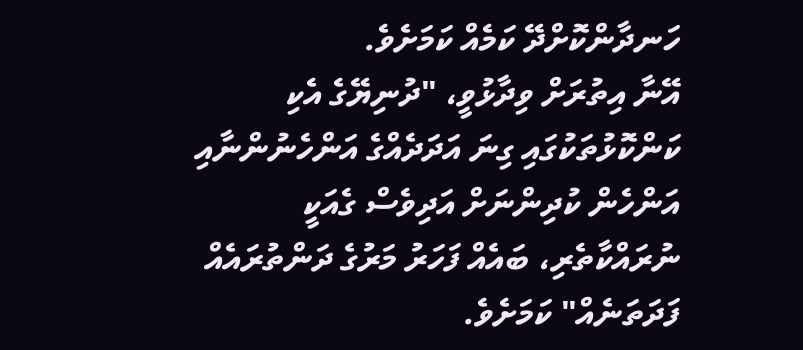ހަނދާންކޮށްދޭ ކަމެއް ކަމަށެވެ.
އޭނާ އިތުރަށް ވިދާޅުވީ، "ދުނިޔޭގެ އެކި ކަންކޮޅުތަކުގައި ގިނަ އަދަދެއްގެ އަންހެނުންނާއި އަންހެން ކުދިންނަށް އަދިވެސް ގެއަކީ ނުރައްކާތެރި، ބައެއް ފަހަރު މަރުގެ ދަންތުރައެއް ފަދަތަނެއް" ކަމަށެވެ.